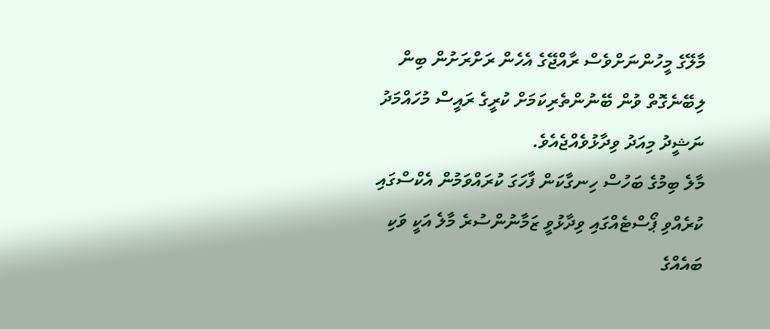މާލޭގެ މީހުންނަށްވެސް ރާއްޖޭގެ އެހެން ރަށްރަށުން ބިން ލިބޭނެގޮތް ވުން ބޭނުންތެރިކަމަށް ކުރީގެ ރައީސް މުހައްމަދު ނަޝީދު މިއަދު ވިދާޅުވެއްޖެއެވެ.
މާލެ ބިމުގެ ބަހުސް ހިނގާކަން ފާހަގަ ކުރައްވަމުން އެކްސްގައި ކުރެއްވި ޕޯސްޓެއްގައި ވިދާޅުވީ ޒަމާނުންސުރެ މާލެ އަކީ ވަކި ބައެއްގެ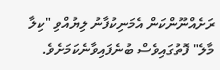ރަށެއްނޫންކަން އެމަނިކުފާނު ލިޔުއްވި "ކިލާ މާލެ" ފޮތުގައިވެސް ބުނެފައިވާނެކަމަށެވެ.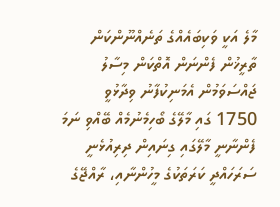މާލެ އަކީ ވަކިބައެއްގެ ތަނެއްނޫންކަން ތާރީޚުން ފެންނަން އޮތްކަން މިސާލު ޖައްސަވަމުން އެމަނިކުފާނު ވިދާޅުވީ 1750 ގައި މާލޭގެ ބޯހިމެނުމެއް ބޭއްވި ނަމަ ފެންނާނީ މާލޭގައި ގިނައިން ދިރިއުޅެނީ ސަރަހައްދީ ކަރަތަކުގެ މީހުންނާއި، ރާއްޖޭގެ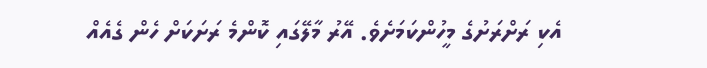އެކި ރަށްރަށުގެ މީހުންކަމަށެވެ. އޭރު މާލޭގައި ކޮންމެ ރަށަކަށް ހެން ގެއެއް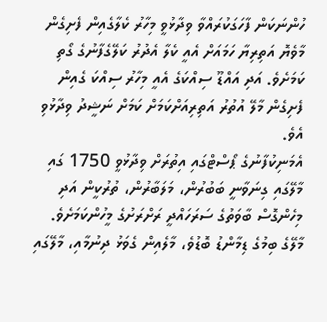ހުންނަކަން ފާހަގަކުރައްވާ ވިދާޅުވީ މިހާރު ކެލާގެއިން ފެށިގެން މާވެޔޮ އަތިރިޔާ ހަމައަށް އެއީ ކެލާ އެދުރު ކަލޭގެފާނުގެ ގޯތި ކަމަށެވެ. އަދި އައްޑޫ ސިއްކަގެ އެއީ މިހާރު ސިއްކަ ގެއިން ފެށިގެން މާލޭ އުތުރު އަތިރިއަށްކަމަށް ކަމަށް ނަޝީދު ވިދާޅުވި އެވެ.
އެމަނިކުފާނުގެ ޕޯސްޓްގައި އިތުރަށް ވިދާޅުވީ 1750 ގައި މާލޭގައި ގިނަވާނީ ބަބުރުން، މަލަބާރުން، ތުރުކީން އަދި މިހެންގޮސް ބާވަތުގެ ސަރަހައްދީ ރަށްރަށުގެ މީހުންކަމަށެވެ.
މާލޭގެ ބިމުގެ ޑިމާންޑު ބޮޑުވެ، މާލެއިން ގެވަޅު ދިނުމާއި، މާލޭގައި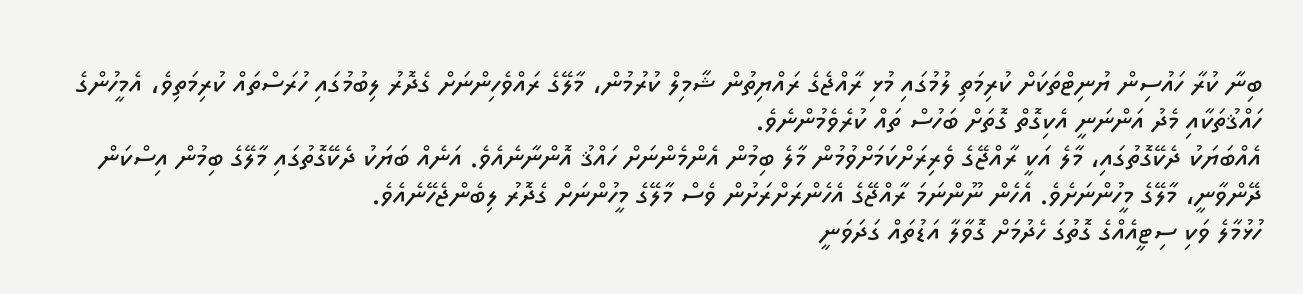ބިނާ ކުރާ ހައުސިން ޔުނިޓްތަކަށް ކުރިމަތި ލުމުގައި މުޅި ރާއްޖެގެ ރައްޔިތުން ޝާމިލް ކުރުމުން، މާލޭގެ ރައްވެހިންނަށް ގެދޮރު ލިބުމުގައި ހުރަސްތައް ކުރިމަތިވެ، އެމީހުންގެ ހައްޤުތަކާއި މެދު އަންނަނީ އެކިގޮތް ގޮތަށް ބަހުސް ތައް ކުރެވެމުންނެވެ.
އެއްބަޔަކު ދެކޭގޮތުގައި، މާލެ އަކީ ރާއްޖޭގެ ވެރިރަށްކަމަށްވުމުން މާލެ ބިމުން އެންމެންނަށް ހައްޤު އޮންނާނެއެވެ. އަނެއް ބަޔަކު ދެކޭގޮތުގައި މާލޭގެ ބިމުން އިސްކަން ދޭންވާނީ، މާލޭގެ މީހުންނަށެވެ. އެހެން ނޫންނަމަ ރާއްޖޭގެ އެހެންރަށްރަށުން ވެސް މާލޭގެ މީހުންނަށް ގެދޮރު ލިބެންޖެހޭނެއެވެ.
ހުޅުމާލެ ވަކި ސިޓީއެއްގެ ގޮތުގަ ހެދުމަށް ގޮވާލާ އަޑުތައް ގަދަވަނީ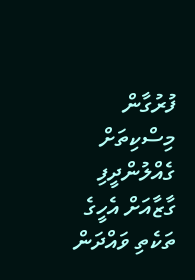ފުރުގާން މިސްކިތަށް ގެއްލުންދީފި
ގާޒާއަށް އެހީގެ ތަކެތި ވައްދަން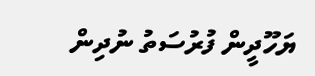ޔަހޫދީން ފުރުސަތު ނުދިން